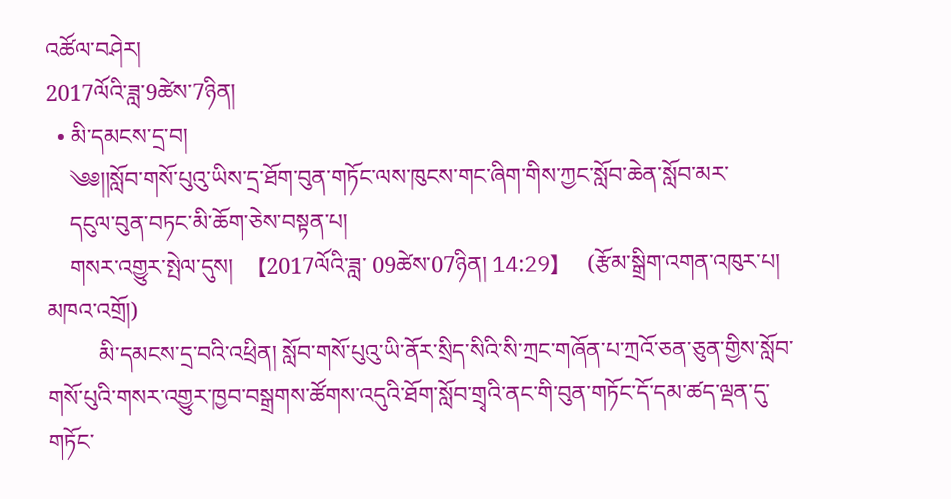འཚོལ་བཤེར།
2017ལོའི་ཟླ་9ཚེས་7ཉིན།
  • མི་དམངས་དྲ་བ།
    ༄༅།།སློབ་གསོ་པུའུ་ཡིས་དྲ་ཐོག་བུན་གཏོང་ལས་ཁུངས་གང་ཞིག་གིས་ཀྱང་སློབ་ཆེན་སློབ་མར་
    དངུལ་བུན་བཏང་མི་ཆོག་ཅེས་བསྟན་པ།
    གསར་འགྱུར་སྤེལ་དུས།  【2017ལོའི་ཟླ་ 09ཚེས་07ཉིན། 14:29】   (རྩོམ་སྒྲིག་འགན་འཁུར་པ། མཁའ་འགྲོ།)
         མི་དམངས་དྲ་བའི་འཕྲིན། སློབ་གསོ་པུའུ་ཡི་ནོར་སྲིད་སིའི་སི་ཀྲང་གཞོན་པ་ཀྲའོ་ཅན་ཅུན་གྱིས་སློབ་གསོ་པུའི་གསར་འགྱུར་ཁྱབ་བསྒྲགས་ཚོགས་འདུའི་ཐོག་སློབ་གྲྭའི་ནང་གི་བུན་གཏོང་དོ་དམ་ཚད་ལྡན་དུ་གཏོང་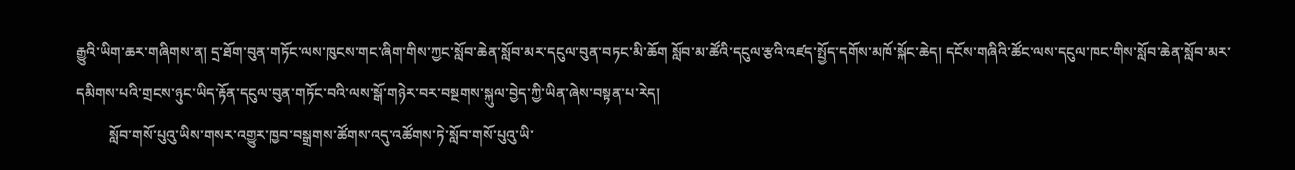རྒྱུའི་ཡིག་ཆར་གཞིགས་ན། དྲ་ཐོག་བུན་གཏོང་ལས་ཁུངས་གང་ཞིག་གིས་ཀྱང་སློབ་ཆེན་སློབ་མར་དངུལ་བུན་བཏང་མི་ཆོག སློབ་མ་ཚོའི་དངུལ་རྩའི་འཛད་སྤྱོད་དགོས་མཁོ་སྐོང་ཆེད། དངོས་གཞིའི་ཚོང་ལས་དངུལ་ཁང་གིས་སློབ་ཆེན་སློབ་མར་དམིགས་པའི་གྲངས་ཉུང་ཡིད་རྟོན་དངུལ་བུན་གཏོང་བའི་ལས་སྒོ་གཉེར་བར་བསྔགས་སྐུལ་བྱེད་ཀྱི་ཡིན་ཞེས་བསྟན་པ་རེད།
         སློབ་གསོ་པུའུ་ཡིས་གསར་འགྱུར་ཁྱབ་བསྒྲགས་ཚོགས་འདུ་འཚོགས་ཏེ་སློབ་གསོ་པུའུ་ཡི་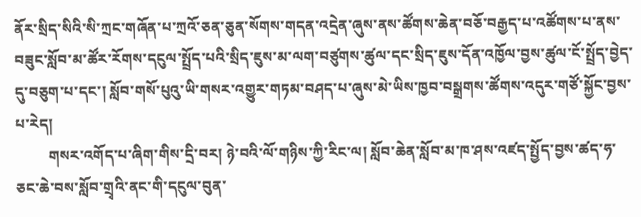ནོར་སྲིད་སིའི་སི་ཀྲང་གཞོན་པ་ཀྲའོ་ཅན་ཅུན་སོགས་གདན་འདྲེན་ཞུས་ནས་ཚོགས་ཆེན་བཅོ་བརྒྱད་པ་འཚོགས་པ་ནས་བཟུང་སློབ་མ་ཚོར་རོགས་དངུལ་སྤྲོད་པའི་སྲིད་ཇུས་མ་ལག་བཙུགས་ཚུལ་དང་སྲིད་ཇུས་དོན་འཁྱོལ་བྱས་ཚུལ་ངོ་སྤྲོད་བྱེད་དུ་བཅུག་པ་དང་། སློབ་གསོ་པུའུ་ཡི་གསར་འགྱུར་གཏམ་བཤད་པ་ཞུས་མེ་ཡིས་ཁྱབ་བསྒྲགས་ཚོགས་འདུར་གཙོ་སྐྱོང་བྱས་པ་རེད།
         གསར་འགོད་པ་ཞིག་གིས་དྲི་བར། ཉེ་བའི་ལོ་གཉིས་ཀྱི་རིང་ལ། སློབ་ཆེན་སློབ་མ་ཁ་ཤས་འཛད་སྤྱོད་བྱས་ཚད་ཧ་ཅང་ཆེ་བས་སློབ་གྲྭའི་ནང་གི་དངུལ་བུན་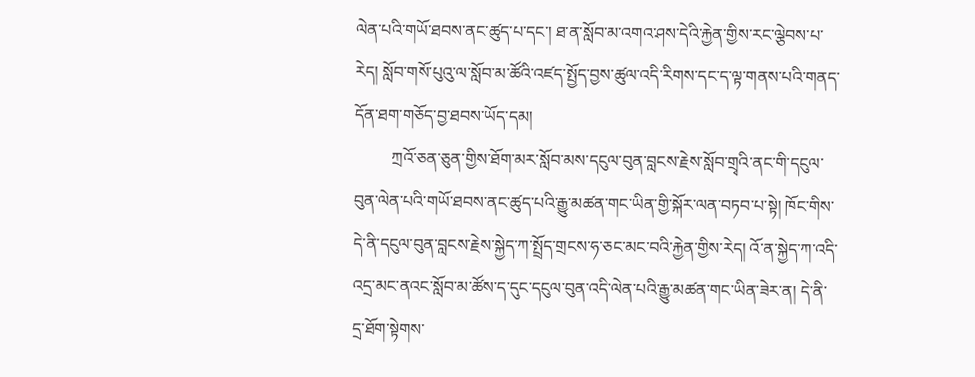ལེན་པའི་གཡོ་ཐབས་ནང་ཚུད་པ་དང་། ཐ་ན་སློབ་མ་འགའ་ཤས་དེའི་རྐྱེན་གྱིས་རང་ལྕེབས་པ་རེད། སློབ་གསོ་པུའུ་ལ་སློབ་མ་ཚོའི་འཛད་སྤྱོད་བྱས་ཚུལ་འདི་རིགས་དང་ད་ལྟ་གནས་པའི་གནད་དོན་ཐག་གཅོད་བྱ་ཐབས་ཡོད་དམ།
         ཀྲའོ་ཅན་ཅུན་གྱིས་ཐོག་མར་སློབ་མས་དངུལ་བུན་བླངས་རྗེས་སློབ་གྲྭའི་ནང་གི་དངུལ་བུན་ལེན་པའི་གཡོ་ཐབས་ནང་ཚུད་པའི་རྒྱུ་མཚན་གང་ཡིན་གྱི་སྐོར་ལན་བཏབ་པ་སྟེ། ཁོང་གིས་དེ་ནི་དངུལ་བུན་བླངས་རྗེས་སྐྱེད་ཀ་སྤྲོད་གྲངས་ཧ་ཅང་མང་བའི་རྐྱེན་གྱིས་རེད། འོ་ན་སྐྱེད་ཀ་འདི་འདྲ་མང་ནའང་སློབ་མ་ཚོས་ད་དུང་དངུལ་བུན་འདི་ལེན་པའི་རྒྱུ་མཚན་གང་ཡིན་ཟེར་ན། དེ་ནི་དྲ་ཐོག་སྟེགས་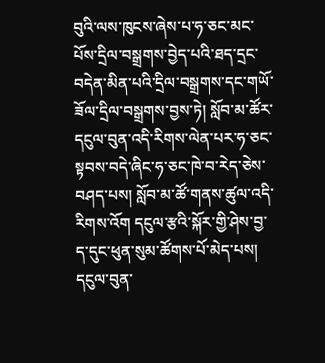བུའི་ལས་ཁུངས་ཞེས་པ་ཧ་ཅང་མང་པོས་དྲིལ་བསྒྲགས་བྱེད་པའི་ཐད་དྲང་བདེན་མིན་པའི་དྲིལ་བསྒྲགས་དང་གཡོ་ཟོལ་དྲིལ་བསྒྲགས་བྱས་ཏེ། སློབ་མ་ཚོར་དངུལ་བུན་འདི་རིགས་ལེན་པར་ཧ་ཅང་སྟབས་བདེ་ཞིང་ཧ་ཅང་ཁེ་བ་རེད་ཅེས་བཤད་པས། སློབ་མ་ཚོ་གནས་ཚུལ་འདི་རིགས་འོག དངུལ་རྩའི་སྐོར་གྱི་ཤེས་བྱ་ད་དུང་ཕུན་སུམ་ཚོགས་པོ་མེད་པས། དངུལ་བུན་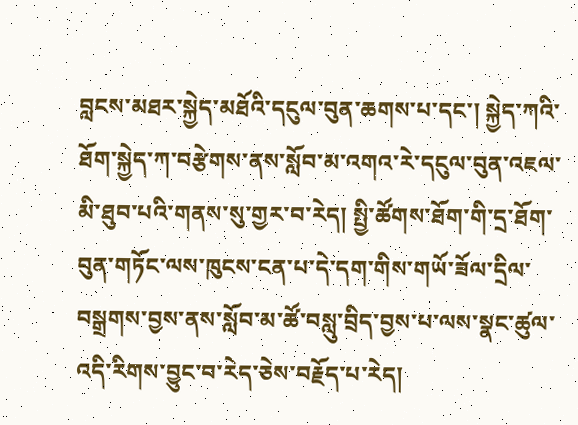བླངས་མཐར་སྐྱེད་མཐོའི་དངུལ་བུན་ཆགས་པ་དང་། སྐྱེད་ཀའི་ཐོག་སྐྱེད་ཀ་བརྩེགས་ནས་སློབ་མ་འགའ་རེ་དངུལ་བུན་འཇལ་མི་ཐུབ་པའི་གནས་སུ་གྱར་བ་རེད། སྤྱི་ཚོགས་ཐོག་གི་དྲ་ཐོག་བུན་གཏོང་ལས་ཁུངས་ངན་པ་དེ་དག་གིས་གཡོ་ཟོལ་དྲིལ་བསྒྲགས་བྱས་ནས་སློབ་མ་ཚོ་བསླུ་བྲིད་བྱས་པ་ལས་སྣང་ཚུལ་འདི་རིགས་བྱུང་བ་རེད་ཅེས་བརྗོད་པ་རེད།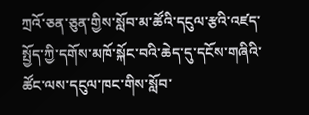ཀྲའོ་ཅན་ཅུན་གྱིས་སློབ་མ་ཚོའི་དངུལ་རྩའི་འཛད་སྤྱོད་ཀྱི་དགོས་མཁོ་སྐོང་བའི་ཆེད་དུ་དངོས་གཞིའི་ཚོང་ལས་དངུལ་ཁང་གིས་སློབ་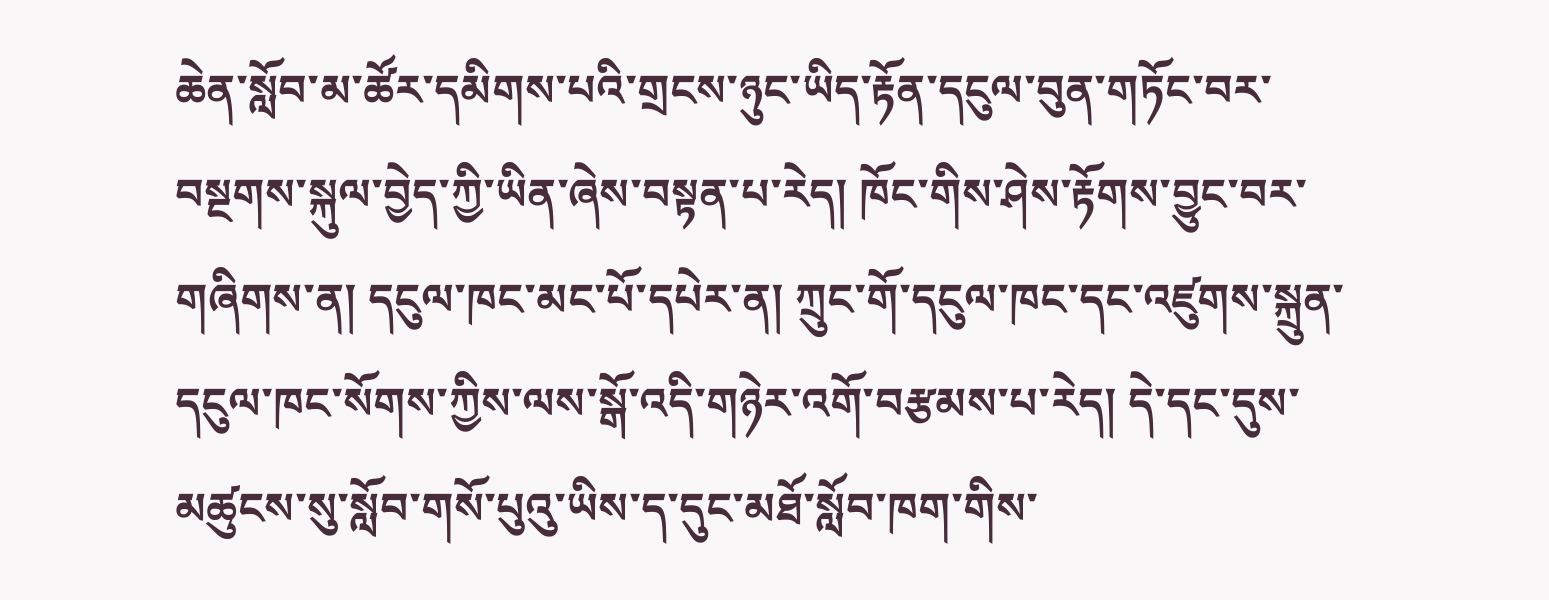ཆེན་སློབ་མ་ཚོར་དམིགས་པའི་གྲངས་ཉུང་ཡིད་རྟོན་དངུལ་བུན་གཏོང་བར་བསྔགས་སྐུལ་བྱེད་ཀྱི་ཡིན་ཞེས་བསྟན་པ་རེད། ཁོང་གིས་ཤེས་རྟོགས་བྱུང་བར་གཞིགས་ན། དངུལ་ཁང་མང་པོ་དཔེར་ན། ཀྲུང་གོ་དངུལ་ཁང་དང་འཛུགས་སྐྲུན་དངུལ་ཁང་སོགས་ཀྱིས་ལས་སྒོ་འདི་གཉེར་འགོ་བརྩམས་པ་རེད། དེ་དང་དུས་མཚུངས་སུ་སློབ་གསོ་པུའུ་ཡིས་ད་དུང་མཐོ་སློབ་ཁག་གིས་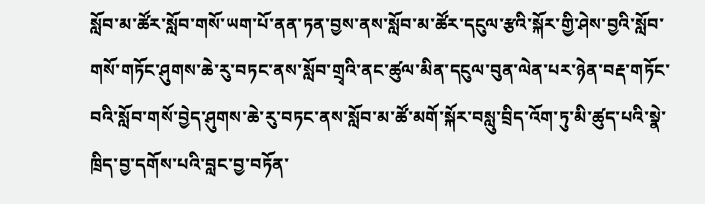སློབ་མ་ཚོར་སློབ་གསོ་ཡག་པོ་ནན་ཏན་བྱས་ནས་སློབ་མ་ཚོར་དངུལ་རྩའི་སྐོར་གྱི་ཤེས་བྱའི་སློབ་གསོ་གཏོང་ཤུགས་ཆེ་རུ་བཏང་ནས་སློབ་གྲྭའི་ནང་ཚུལ་མིན་དངུལ་བུན་ལེན་པར་ཉེན་བརྡ་གཏོང་བའི་སློབ་གསོ་བྱེད་ཤུགས་ཆེ་རུ་བཏང་ནས་སློབ་མ་ཚོ་མགོ་སྐོར་བསླུ་བྲིད་འོག་ཏུ་མི་ཚུད་པའི་སྣེ་ཁྲིད་བྱ་དགོས་པའི་བླང་བྱ་བཏོན་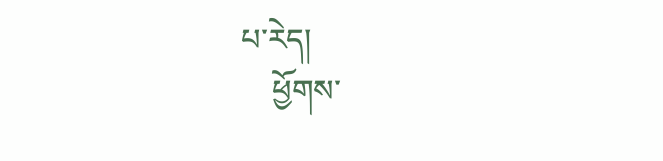པ་རེད།
    ཕྱོགས་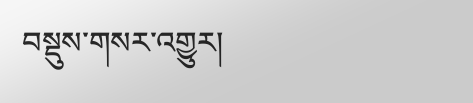བསྡུས་གསར་འགྱུར།